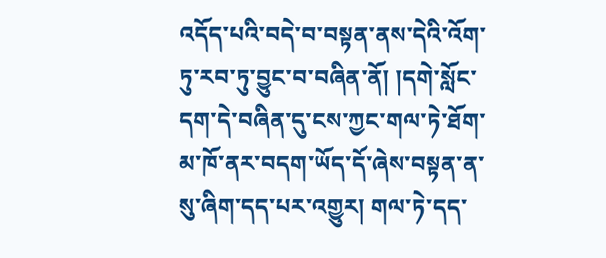འདོད་པའི་བདེ་བ་བསྟན་ནས་དེའི་འོག་ཏུ་རབ་ཏུ་བྱུང་བ་བཞིན་ནོ། །དགེ་སློང་དག་དེ་བཞིན་དུ་ངས་ཀྱང་གལ་ཏེ་ཐོག་མ་ཁོ་ནར་བདག་ཡོད་དོ་ཞེས་བསྟན་ན་སུ་ཞིག་དད་པར་འགྱུར། གལ་ཏེ་དད་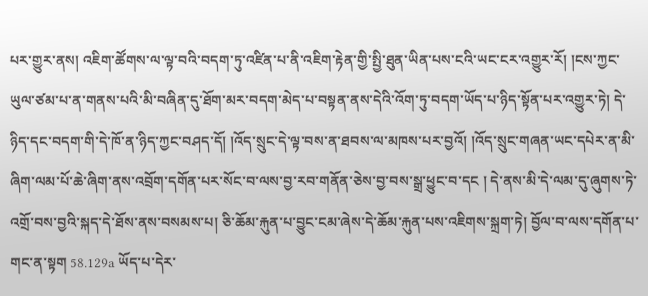པར་གྱུར་ནས། འཇིག་ཚོགས་ལ་ལྟ་བའི་བདག་ཏུ་འཛིན་པ་ནི་འཇིག་རྟེན་གྱི་སྤྱི་ཐུན་ཡིན་པས་ངའི་ཡང་ངར་འགྱུར་རོ། །ངས་ཀྱང་ཡུལ་ཙམ་པ་ན་གནས་པའི་མི་བཞིན་དུ་ཐོག་མར་བདག་མེད་པ་བསྟན་ནས་དེའི་འོག་ཏུ་བདག་ཡོད་པ་ཉིད་སྟོན་པར་འགྱུར་ཏེ། དེ་ཉིད་དང་བདག་གི་དེ་ཁོ་ན་ཉིད་ཀྱང་བཤད་དོ། །འོད་སྲུང་དེ་ལྟ་བས་ན་ཐབས་ལ་མཁས་པར་བྱའོ། །འོད་སྲུང་གཞན་ཡང་དཔེར་ན་མི་ཞིག་ལམ་པོ་ཆེ་ཞིག་ནས་འབྲོག་དགོན་པར་སོང་བ་ལས་བྱ་རབ་གནོན་ཅེས་བྱ་བས་སྒྲ་ཕྱུང་བ་དང ། དེ་ནས་མི་དེ་ལམ་དུ་ཞུགས་ཏེ་འགྲོ་བས་བྱའི་སྐད་དེ་ཐོས་ནས་བསམས་པ། ཅི་ཆོམ་རྐུན་པ་བྱུང་ངམ་ཞེས་དེ་ཆོམ་རྐུན་པས་འཇིགས་སྐྲག་ཏེ། བྱོལ་བ་ལས་དགོན་པ་གང་ན་སྟག 58.129a ཡོད་པ་དེར་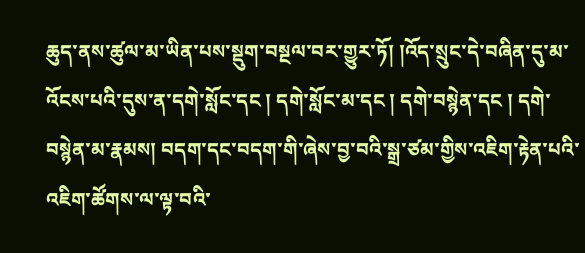ཆུད་ནས་ཚུལ་མ་ཡིན་པས་སྡུག་བསྔལ་བར་གྱུར་ཏོ། །འོད་སྲུང་དེ་བཞིན་དུ་མ་འོངས་པའི་དུས་ན་དགེ་སློང་དང ། དགེ་སློང་མ་དང ། དགེ་བསྙེན་དང ། དགེ་བསྙེན་མ་རྣམས། བདག་དང་བདག་གི་ཞེས་བྱ་བའི་སྒྲ་ཙམ་གྱིས་འཇིག་རྟེན་པའི་འཇིག་ཚོགས་ལ་ལྟ་བའི་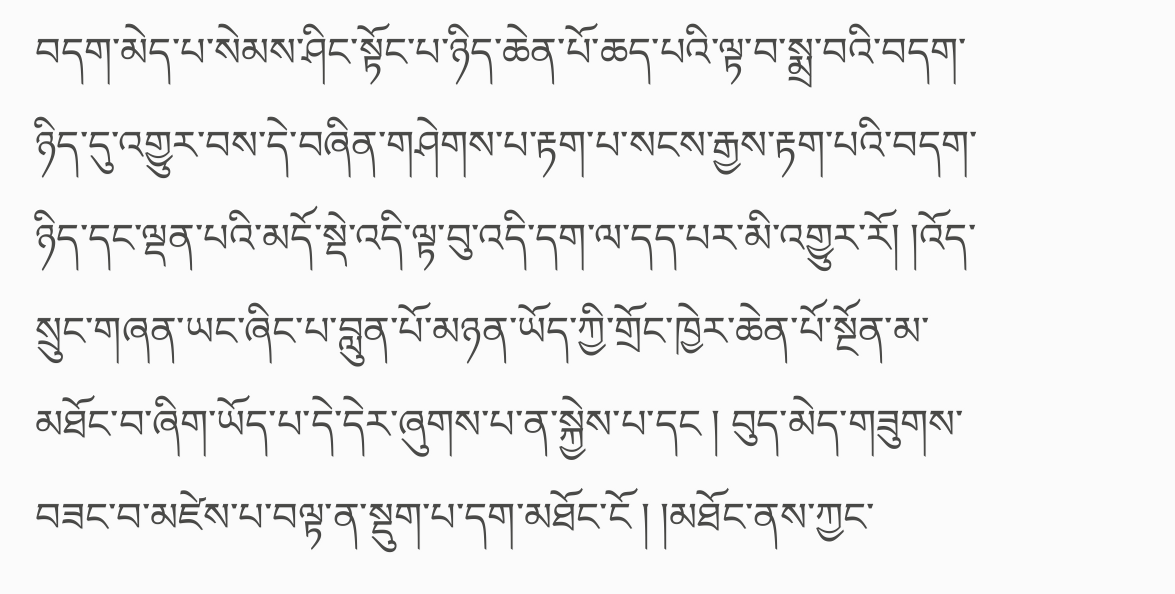བདག་མེད་པ་སེམས་ཤིང་སྟོང་པ་ཉིད་ཆེན་པོ་ཆད་པའི་ལྟ་བ་སྨྲ་བའི་བདག་ཉིད་དུ་འགྱུར་བས་དེ་བཞིན་གཤེགས་པ་རྟག་པ་སངས་རྒྱས་རྟག་པའི་བདག་ཉིད་དང་ལྡན་པའི་མདོ་སྡེ་འདི་ལྟ་བུ་འདི་དག་ལ་དད་པར་མི་འགྱུར་རོ། །འོད་སྲུང་གཞན་ཡང་ཞིང་པ་བླུན་པོ་མཉན་ཡོད་ཀྱི་གྲོང་ཁྱེར་ཆེན་པོ་སྔོན་མ་མཐོང་བ་ཞིག་ཡོད་པ་དེ་དེར་ཞུགས་པ་ན་སྐྱེས་པ་དང ། བུད་མེད་གཟུགས་བཟང་བ་མཛེས་པ་བལྟ་ན་སྡུག་པ་དག་མཐོང་ངོ ། །མཐོང་ནས་ཀྱང་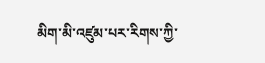མིག་མི་འཛུམ་པར་རིགས་ཀྱི་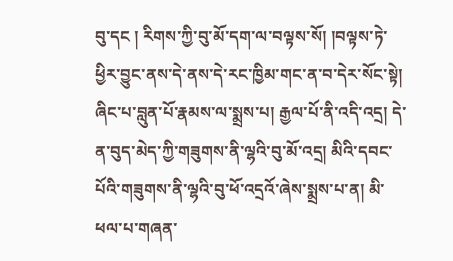བུ་དང ། རིགས་ཀྱི་བུ་མོ་དག་ལ་བལྟས་སོ། །བལྟས་ཏེ་ཕྱིར་བྱུང་ནས་དེ་ནས་དེ་རང་ཁྱིམ་གང་ན་བ་དེར་སོང་སྟེ། ཞིང་པ་བླུན་པོ་རྣམས་ལ་སྨྲས་པ། རྒྱལ་པོ་ནི་འདི་འདྲ། དེ་ན་བུད་མེད་ཀྱི་གཟུགས་ནི་ལྷའི་བུ་མོ་འདྲ། མིའི་དབང་པོའི་གཟུགས་ནི་ལྷའི་བུ་ཕོ་འདྲའོ་ཞེས་སྨྲས་པ་ན། མི་ཕལ་པ་གཞན་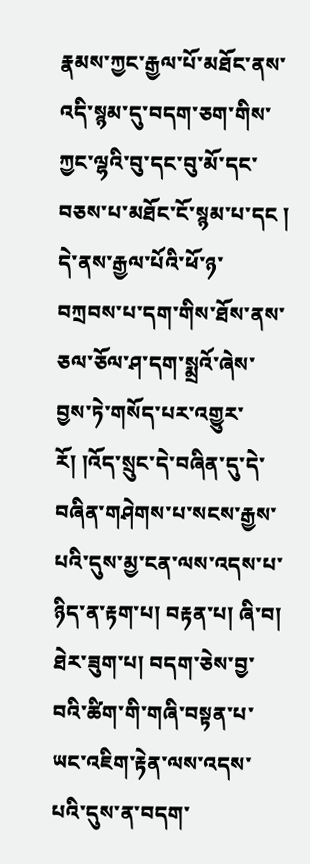རྣམས་ཀྱང་རྒྱལ་པོ་མཐོང་ནས་འདི་སྙམ་དུ་བདག་ཅག་གིས་ཀྱང་ལྷའི་བུ་དང་བུ་མོ་དང་བཅས་པ་མཐོང་ངོ་སྙམ་པ་དང ། དེ་ནས་རྒྱལ་པོའི་ཕོ་ཉ་བཀྲབས་པ་དག་གིས་ཐོས་ནས་ཅལ་ཅོལ་ཤ་དག་སྨྲའོ་ཞེས་བྱས་ཏེ་གསོད་པར་འགྱུར་རོ། །འོད་སྲུང་དེ་བཞིན་དུ་དེ་བཞིན་གཤེགས་པ་སངས་རྒྱས་པའི་དུས་མྱ་ངན་ལས་འདས་པ་ཉིད་ན་རྟག་པ། བརྟན་པ། ཞི་བ། ཐེར་ཟུག་པ། བདག་ཅེས་བྱ་བའི་ཚིག་གི་གཞི་བསྟན་པ་ཡང་འཇིག་རྟེན་ལས་འདས་པའི་དུས་ན་བདག་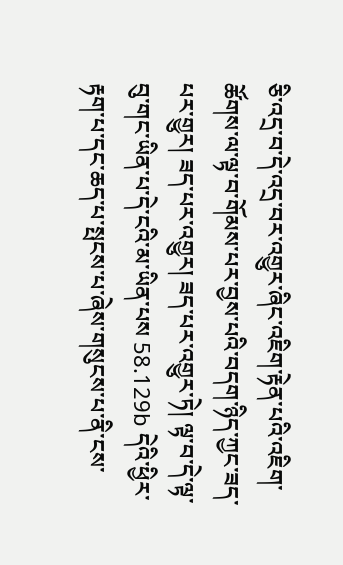ཅི་འདྲ་བ་དེ་འདྲ་བར་འགྱུར་ཞིང་འཇིག་རྟེན་པའི་འཇིག་ཚོགས་ལ་ལྟ་བ་གོམས་པར་བྱས་པའི་བདག་ཉིད་ཀྱང་ཟད་པར་གྱུར། ཟད་པར་འགྱུར། ཟད་པར་འགྱུར་ཏེ། ལྟ་བ་དེ་ལྟ་བུ་གང་ཡིན་པ་དེ་ངའི་མ་ཡིན་པས 58.129b དེའི་ཕྱིར་རྟག་པ་དང་ཆད་པ་སྤངས་པ་ཞེས་གསུངས་པ་ནི་ངས་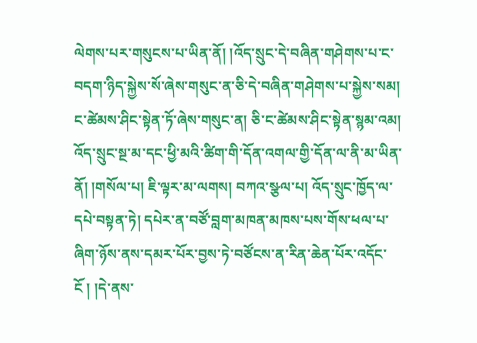ལེགས་པར་གསུངས་པ་ཡིན་ནོ། །འོད་སྲུང་དེ་བཞིན་གཤེགས་པ་ང་བདག་ཉིད་སྐྱེས་སོ་ཞེས་གསུང་ན་ཅི་དེ་བཞིན་གཤེགས་པ་སྐྱེས་སམ། ང་ཚེམས་ཤིང་སྟེན་ཏོ་ཞེས་གསུང་ན། ཅི་ང་ཚེམས་ཤིང་སྟེན་སྙམ་འམ། འོད་སྲུང་སྔ་མ་དང་ཕྱི་མའི་ཚིག་གི་དོན་འགལ་གྱི་དོན་ལ་ནི་མ་ཡིན་ནོ། །གསོལ་པ། ཇི་ལྟར་མ་ལགས། བཀའ་སྩལ་པ། འོད་སྲུང་ཁྱོད་ལ་དཔེ་བསྟན་ཏེ། དཔེར་ན་བཙོ་བླག་མཁན་མཁས་པས་གོས་ཕལ་པ་ཞིག་ཉོས་ནས་དམར་པོར་བྱས་ཏེ་བཙོངས་ན་རིན་ཆེན་པོར་འདོང་ངོ ། །དེ་ནས་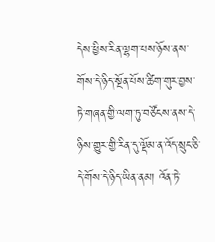དེས་ཕྱིས་རིན་ལྷག་པས་ཉོས་ནས་གོས་དེ་ཉིད་སྔོན་པོས་ཚིག་གུར་བྱས་ཏེ་གཞན་གྱི་ལག་ཏུ་བཙོངས་ནས་དེ་ཉིས་གྱུར་གྱི་རིན་དུ་ལྡོམ་ན་འོད་སྲུང་ཅི་དེ་གོས་དེ་ཉིད་ཡིན་ནམ། འོན་ཏེ་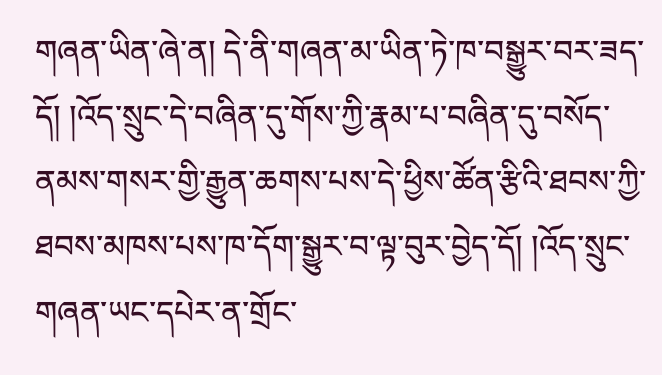གཞན་ཡིན་ཞེ་ན། དེ་ནི་གཞན་མ་ཡིན་ཏེ་ཁ་བསྒྱུར་བར་ཟད་དོ། །འོད་སྲུང་དེ་བཞིན་དུ་གོས་ཀྱི་རྣམ་པ་བཞིན་དུ་བསོད་ནམས་གསར་གྱི་རྒྱུན་ཆགས་པས་དེ་ཕྱིས་ཚོན་རྩིའི་ཐབས་ཀྱི་ཐབས་མཁས་པས་ཁ་དོག་སྒྱུར་བ་ལྟ་བུར་བྱེད་དོ། །འོད་སྲུང་གཞན་ཡང་དཔེར་ན་གྲོང་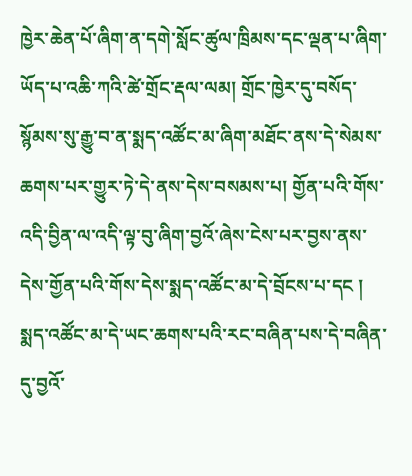ཁྱེར་ཆེན་པོ་ཞིག་ན་དགེ་སློང་ཚུལ་ཁྲིམས་དང་ལྡན་པ་ཞིག་ཡོད་པ་འཆི་ཀའི་ཚེ་གྲོང་རྡལ་ལམ། གྲོང་ཁྱེར་དུ་བསོད་སྙོམས་སུ་རྒྱུ་བ་ན་སྨད་འཚོང་མ་ཞིག་མཐོང་ནས་དེ་སེམས་ཆགས་པར་གྱུར་ཏེ་དེ་ནས་དེས་བསམས་པ། གྱོན་པའི་གོས་འདི་བྱིན་ལ་འདི་ལྟ་བུ་ཞིག་བྱའོ་ཞེས་ངེས་པར་བྱས་ནས་དེས་གྱོན་པའི་གོས་དེས་སྨད་འཚོང་མ་དེ་བྲོངས་པ་དང ། སྨད་འཚོང་མ་དེ་ཡང་ཆགས་པའི་རང་བཞིན་པས་དེ་བཞིན་དུ་བྱའོ་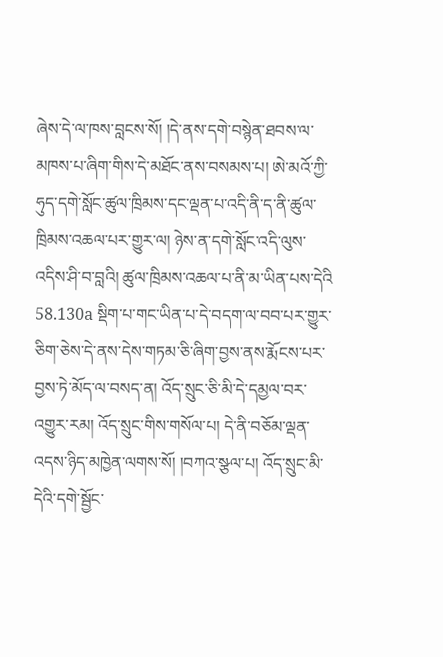ཞེས་དེ་ལ་ཁས་བླངས་སོ། །དེ་ནས་དགེ་བསྙེན་ཐབས་ལ་མཁས་པ་ཞིག་གིས་དེ་མཐོང་ནས་བསམས་པ། ཨེ་མའོ་ཀྱི་ཧུད་དགེ་སློང་ཚུལ་ཁྲིམས་དང་ལྡན་པ་འདི་ནི་ད་ནི་ཚུལ་ཁྲིམས་འཆལ་པར་གྱུར་ལ། ཉེས་ན་དགེ་སློང་འདི་ལུས་འདིས་ཤི་བ་བླའི། ཚུལ་ཁྲིམས་འཆལ་པ་ནི་མ་ཡིན་པས་དེའི 58.130a སྡིག་པ་གང་ཡིན་པ་དེ་བདག་ལ་བབ་པར་གྱུར་ཅིག་ཅེས་དེ་ནས་དེས་གཏམ་ཅི་ཞིག་བྱས་ནས་རྨོངས་པར་བྱས་ཏེ་མོད་ལ་བསད་ན། འོད་སྲུང་ཅི་མི་དེ་དམྱལ་བར་འགྱུར་རམ། འོད་སྲུང་གིས་གསོལ་པ། དེ་ནི་བཅོམ་ལྡན་འདས་ཉིད་མཁྱེན་ལགས་སོ། །བཀའ་སྩལ་པ། འོད་སྲུང་མི་དེའི་དགེ་སྦྱོང་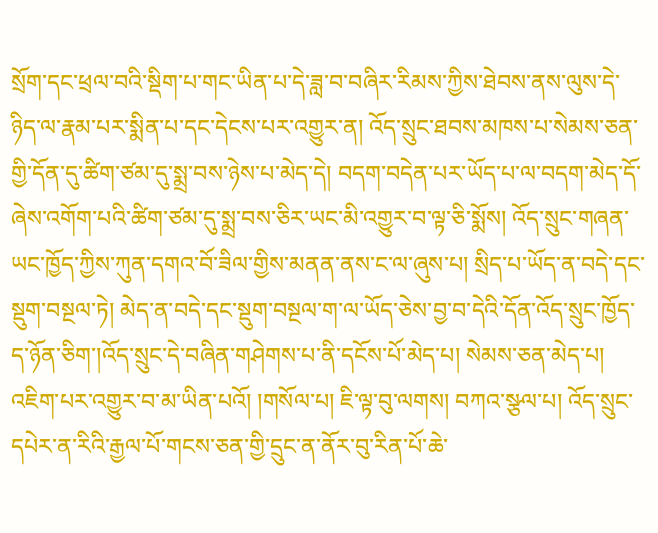སྲོག་དང་ཕྲལ་བའི་སྡིག་པ་གང་ཡིན་པ་དེ་ཟླ་བ་བཞིར་རིམས་ཀྱིས་ཐེབས་ནས་ལུས་དེ་ཉིད་ལ་རྣམ་པར་སྨིན་པ་དང་དེངས་པར་འགྱུར་ན། འོད་སྲུང་ཐབས་མཁས་པ་སེམས་ཅན་གྱི་དོན་དུ་ཚིག་ཙམ་དུ་སྨྲ་བས་ཉེས་པ་མེད་དེ། བདག་བདེན་པར་ཡོད་པ་ལ་བདག་མེད་དོ་ཞེས་འགོག་པའི་ཚིག་ཙམ་དུ་སྨྲ་བས་ཅིར་ཡང་མི་འགྱུར་བ་ལྟ་ཅི་སྨོས། འོད་སྲུང་གཞན་ཡང་ཁྱོད་ཀྱིས་ཀུན་དགའ་བོ་ཟིལ་གྱིས་མནན་ནས་ང་ལ་ཞུས་པ། སྲིད་པ་ཡོད་ན་བདེ་དང་སྡུག་བསྔལ་ཏེ། མེད་ན་བདེ་དང་སྡུག་བསྔལ་ག་ལ་ཡོད་ཅེས་བྱ་བ་དེའི་དོན་འོད་སྲུང་ཁྱོད་ད་ཉོན་ཅིག་།འོད་སྲུང་དེ་བཞིན་གཤེགས་པ་ནི་དངོས་པོ་མེད་པ། སེམས་ཅན་མེད་པ། འཇིག་པར་འགྱུར་བ་མ་ཡིན་པའོ། །གསོལ་པ། ཇི་ལྟ་བུ་ལགས། བཀའ་སྩལ་པ། འོད་སྲུང་དཔེར་ན་རིའི་རྒྱལ་པོ་གངས་ཅན་གྱི་དྲུང་ན་ནོར་བུ་རིན་པོ་ཆེ་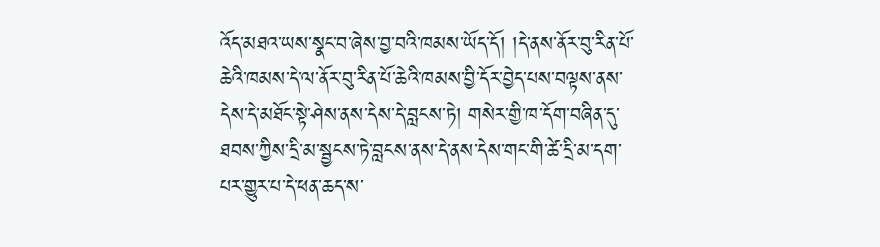འོད་མཐའ་ཡས་སྣང་བ་ཞེས་བྱ་བའི་ཁམས་ཡོད་དོ། །དེ་ནས་ནོར་བུ་རིན་པོ་ཆེའི་ཁམས་དེ་ལ་ནོར་བུ་རིན་པོ་ཆེའི་ཁམས་བྱི་དོར་བྱེད་པས་བལྟས་ནས་དེས་དེ་མཐོང་སྟེ་ཤེས་ནས་དེས་དེ་བླངས་ཏེ། གསེར་གྱི་ཁ་དོག་བཞིན་དུ་ཐབས་ཀྱིས་དྲི་མ་སྦྱངས་ཏེ་བླངས་ནས་དེ་ནས་དེས་གང་གི་ཚེ་དྲི་མ་དག་པར་གྱུར་པ་དེ་ཕན་ཆད་ས་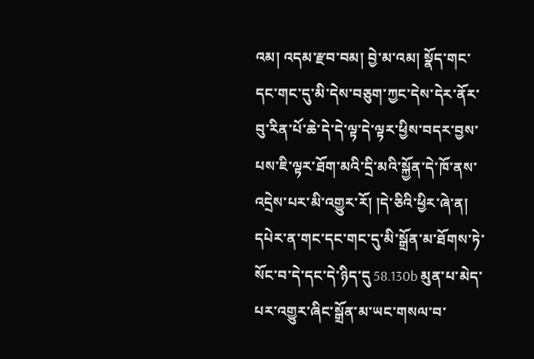འམ། འདམ་རྫབ་བམ། བྱེ་མ་འམ། སྣོད་གང་དང་གང་དུ་མི་དེས་བཅུག་ཀྱང་དེས་དེར་ནོར་བུ་རིན་པོ་ཆེ་དེ་དེ་ལྟ་དེ་ལྟར་ཕྱིས་བདར་བྱས་པས་ཇི་ལྟར་ཐོག་མའི་དྲི་མའི་སྐྱོན་དེ་ཁོ་ནས་འདྲེས་པར་མི་འགྱུར་རོ། །དེ་ཅིའི་ཕྱིར་ཞེ་ན། དཔེར་ན་གང་དང་གང་དུ་མི་སྒྲོན་མ་ཐོགས་ཏེ་སོང་བ་དེ་དང་དེ་ཉིད་དུ 58.130b མུན་པ་མེད་པར་འགྱུར་ཞིང་སྒྲོན་མ་ཡང་གསལ་བ་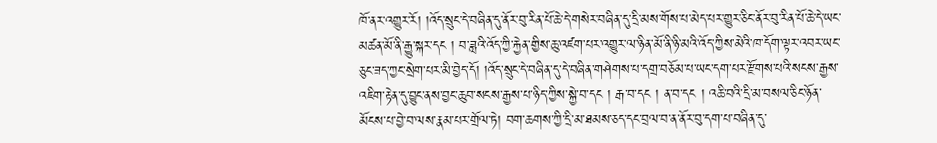ཁོ་ནར་འགྱུར་རོ། །འོད་སྲུང་དེ་བཞིན་དུ་ནོར་བུ་རིན་པོ་ཆེ་དེ་གསེར་བཞིན་དུ་དྲི་མས་གོས་པ་མེད་པར་གྱུར་ཅིང་ནོར་བུ་རིན་པོ་ཆེ་དེ་ཡང་མཚན་མོ་ནི་རྒྱུ་སྐར་དང ། བ་ཟླའི་འོད་ཀྱི་རྐྱེན་གྱིས་ཆུ་འཛག་པར་འགྱུར་ལ་ཉིན་མོ་ནི་ཉི་མའི་འོད་ཀྱིས་མེའི་ཁ་དོག་ལྟར་འབར་ཡང་ཅུང་ཟད་ཀྱང་སྲེག་པར་མི་བྱེད་དོ། །འོད་སྲུང་དེ་བཞིན་དུ་དེ་བཞིན་གཤེགས་པ་དགྲ་བཅོམ་པ་ཡང་དག་པར་རྫོགས་པའི་སངས་རྒྱས་འཇིག་རྟེན་དུ་བྱུང་ནས་བྱང་ཆུབ་སངས་རྒྱས་པ་ཉིད་ཀྱིས་སྐྱེ་བ་དང ། རྒ་བ་དང ། ན་བ་དང ། འཆི་བའི་དྲི་མ་བསལ་ཅིང་ཉོན་མོངས་པ་བྱེ་བ་ལས་རྣམ་པར་གྲོལ་ཏེ། བག་ཆགས་ཀྱི་དྲི་མ་ཐམས་ཅད་དང་བྲལ་བ་ན་ནོར་བུ་དག་པ་བཞིན་དུ་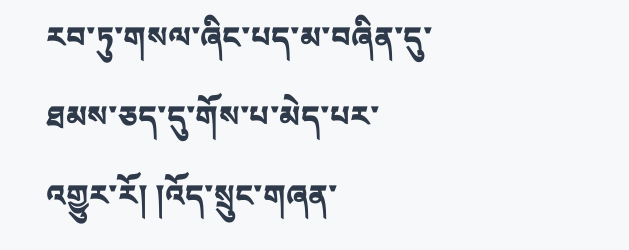རབ་ཏུ་གསལ་ཞིང་པད་མ་བཞིན་དུ་ཐམས་ཅད་དུ་གོས་པ་མེད་པར་འགྱུར་རོ། །འོད་སྲུང་གཞན་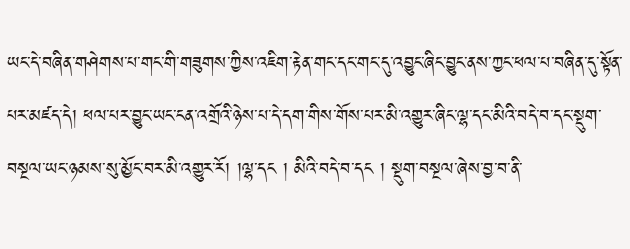ཡང་དེ་བཞིན་གཤེགས་པ་གང་གི་གཟུགས་ཀྱིས་འཇིག་རྟེན་གང་དང་གང་དུ་འབྱུང་ཞིང་བྱུང་ནས་ཀྱང་ཕལ་པ་བཞིན་དུ་སྟོན་པར་མཛད་དེ། ཕལ་པར་བྱུང་ཡང་ངན་འགྲོའི་ཉེས་པ་དེ་དག་གིས་གོས་པར་མི་འགྱུར་ཞིང་ལྷ་དང་མིའི་བདེ་བ་དང་སྡུག་བསྔལ་ཡང་ཉམས་སུ་མྱོང་བར་མི་འགྱུར་རོ། །ལྷ་དང ། མིའི་བདེ་བ་དང ། སྡུག་བསྔལ་ཞེས་བྱ་བ་ནི་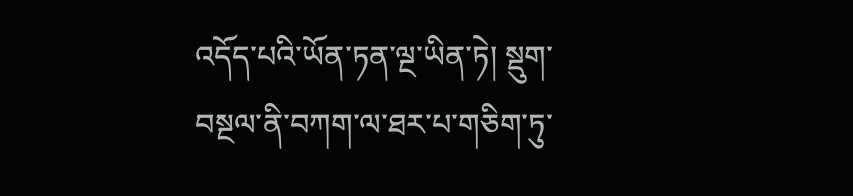འདོད་པའི་ཡོན་ཏན་ལྔ་ཡིན་ཏེ། སྡུག་བསྔལ་ནི་བཀག་ལ་ཐར་པ་གཅིག་ཏུ་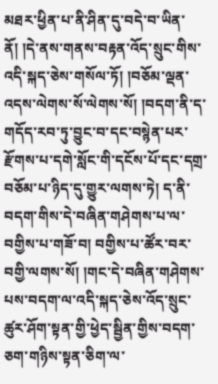མཐར་ཕྱིན་པ་ནི་ཤིན་དུ་བདེ་བ་ཡིན་ནོ། །དེ་ནས་གནས་བརྟན་འོད་སྲུང་གིས་འདི་སྐད་ཅེས་གསོལ་ཏོ། །བཅོམ་ལྡན་འདས་ལེགས་སོ་ལེགས་སོ། །བདག་ནི་ད་གདོད་རབ་ཏུ་བྱུང་བ་དང་བསྙེན་པར་རྫོགས་པ་དགེ་སློང་གི་དངོས་པོ་དང་དགྲ་བཅོམ་པ་ཉིད་དུ་གྱུར་ལགས་ཏེ། ད་ནི་བདག་གིས་དེ་བཞིན་གཤེགས་པ་ལ་བགྱིས་པ་གཟོ་བ། བགྱིས་པ་ཚོར་བར་བགྱི་ལགས་སོ། །གང་དེ་བཞིན་གཤེགས་པས་བདག་ལ་འདི་སྐད་ཅེས་འོད་སྲུང་ཚུར་ཤོག་སྟན་གྱི་ཕྱེད་སྦྱིན་གྱིས་བདག་ཅག་གཉིས་སྟན་ཅིག་ལ་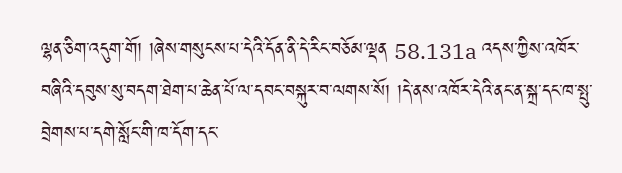ལྷན་ཅིག་འདུག་གོ། །ཞེས་གསུངས་པ་དེའི་དོན་ནི་དེ་རིང་བཅོམ་ལྡན 58.131a འདས་ཀྱིས་འཁོར་བཞིའི་དབུས་སུ་བདག་ཐེག་པ་ཆེན་པོ་ལ་དབང་བསྐུར་བ་ལགས་སོ། །དེ་ནས་འཁོར་དེའི་ནང་ན་སྐྲ་དང་ཁ་སྤུ་བྲེགས་པ་དགེ་སློང་གི་ཁ་དོག་དང་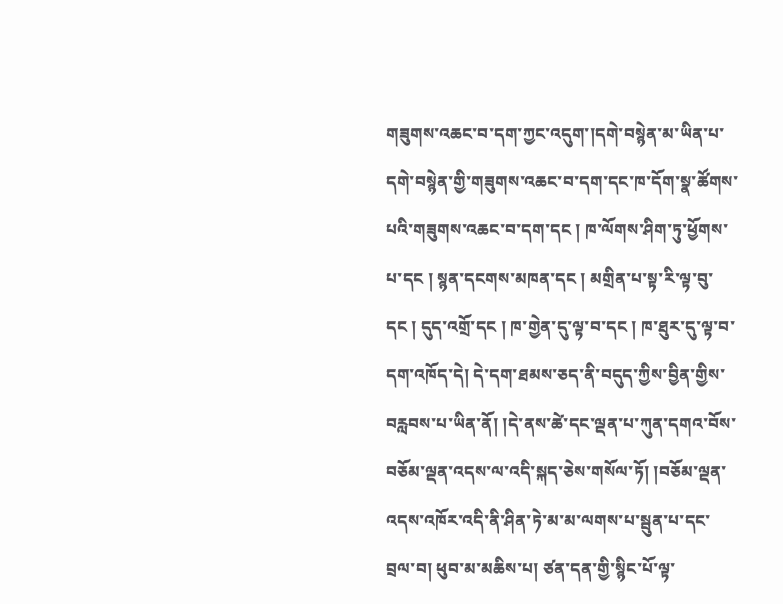གཟུགས་འཆང་བ་དག་ཀྱང་འདུག་།དགེ་བསྙེན་མ་ཡིན་པ་དགེ་བསྙེན་གྱི་གཟུགས་འཆང་བ་དག་དང་ཁ་དོག་སྣ་ཚོགས་པའི་གཟུགས་འཆང་བ་དག་དང ། ཁ་ལོགས་ཤིག་ཏུ་ཕྱོགས་པ་དང ། སྙན་དངགས་མཁན་དང ། མགྲིན་པ་སྟ་རི་ལྟ་བུ་དང ། དུད་འགྲོ་དང ། ཁ་གྱེན་དུ་ལྟ་བ་དང ། ཁ་ཐུར་དུ་ལྟ་བ་དག་འཁོད་དེ། དེ་དག་ཐམས་ཅད་ནི་བདུད་ཀྱིས་བྱིན་གྱིས་བརླབས་པ་ཡིན་ནོ། །དེ་ནས་ཚེ་དང་ལྡན་པ་ཀུན་དགའ་བོས་བཅོམ་ལྡན་འདས་ལ་འདི་སྐད་ཅེས་གསོལ་ཏོ། །བཅོམ་ལྡན་འདས་འཁོར་འདི་ནི་ཤིན་ཏེ་མ་མ་ལགས་པ་སྦུན་པ་དང་བྲལ་བ། ཕུབ་མ་མཆིས་པ། ཙན་དན་གྱི་སྙིང་པོ་ལྟ་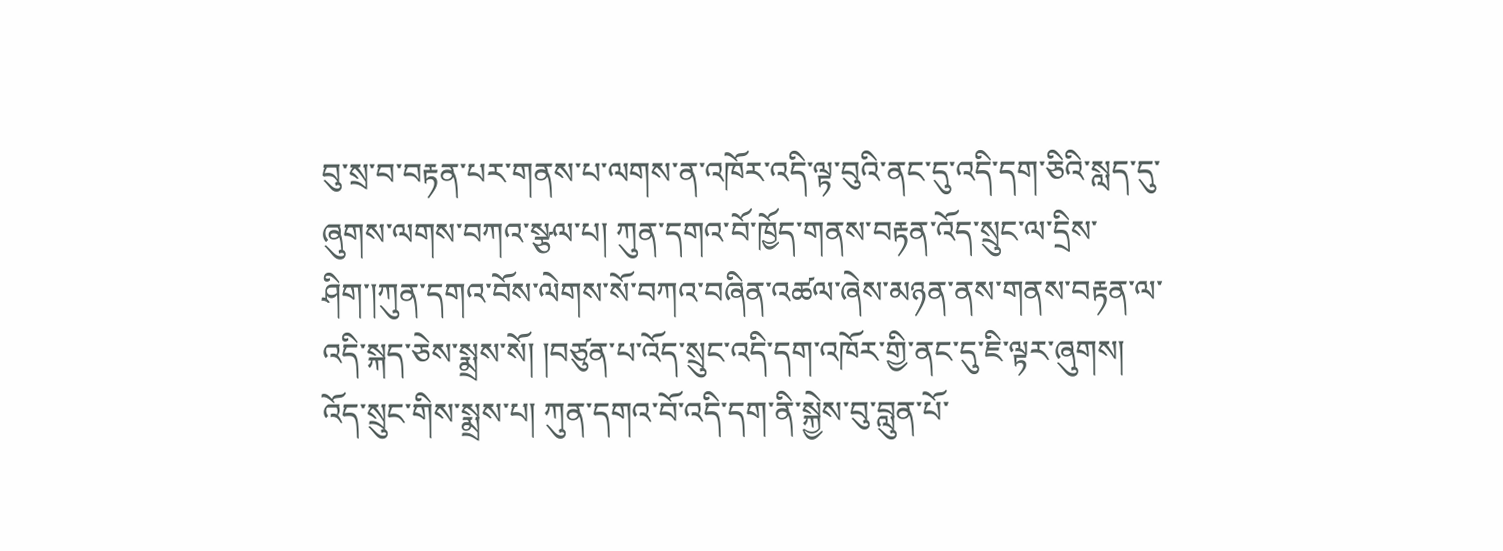བུ་སྲ་བ་བརྟན་པར་གནས་པ་ལགས་ན་འཁོར་འདི་ལྟ་བུའི་ནང་དུ་འདི་དག་ཅིའི་སླད་དུ་ཞུགས་ལགས་བཀའ་སྩལ་པ། ཀུན་དགའ་བོ་ཁྱོད་གནས་བརྟན་འོད་སྲུང་ལ་དྲིས་ཤིག་།ཀུན་དགའ་བོས་ལེགས་སོ་བཀའ་བཞིན་འཚལ་ཞེས་མཉན་ནས་གནས་བརྟན་ལ་འདི་སྐད་ཅེས་སྨྲས་སོ། །བཙུན་པ་འོད་སྲུང་འདི་དག་འཁོར་གྱི་ནང་དུ་ཇི་ལྟར་ཞུགས། འོད་སྲུང་གིས་སྨྲས་པ། ཀུན་དགའ་བོ་འདི་དག་ནི་སྐྱེས་བུ་བླུན་པོ་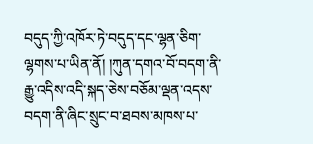བདུད་ཀྱི་འཁོར་ཏེ་བདུད་དང་ལྷན་ཅིག་ལྷགས་པ་ཡིན་ནོ། །ཀུན་དགའ་བོ་བདག་ནི་རྒྱུ་འདིས་འདི་སྐད་ཅེས་བཅོམ་ལྡན་འདས་བདག་ནི་ཞིང་སྲུང་བ་ཐབས་མཁས་པ་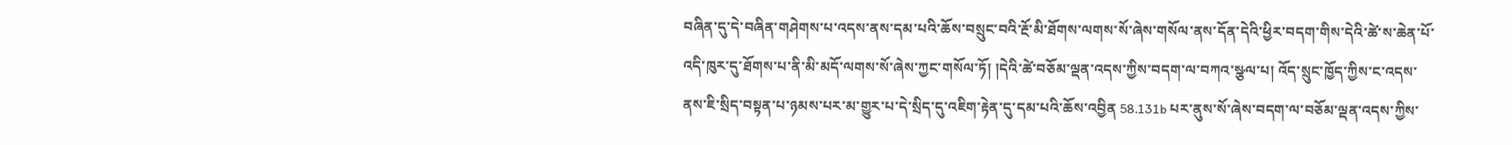བཞིན་དུ་དེ་བཞིན་གཤེགས་པ་འདས་ནས་དམ་པའི་ཆོས་བསྲུང་བའི་རྔོ་མི་ཐོགས་ལགས་སོ་ཞེས་གསོལ་ནས་དོན་དེའི་ཕྱིར་བདག་གིས་དེའི་ཚེ་ས་ཆེན་པོ་འདི་ཁུར་དུ་ཐོགས་པ་ནི་མི་མདོ་ལགས་སོ་ཞེས་ཀྱང་གསོལ་ཏོ། །དེའི་ཚེ་བཅོམ་ལྡན་འདས་ཀྱིས་བདག་ལ་བཀའ་སྩལ་པ། འོད་སྲུང་ཁྱོད་ཀྱིས་ང་འདས་ནས་ཇི་སྲིད་བསྟན་པ་ཉམས་པར་མ་གྱུར་པ་དེ་སྲིད་དུ་འཇིག་རྟེན་དུ་དམ་པའི་ཆོས་འབྱིན 58.131b པར་ནུས་སོ་ཞེས་བདག་ལ་བཅོམ་ལྡན་འདས་ཀྱིས་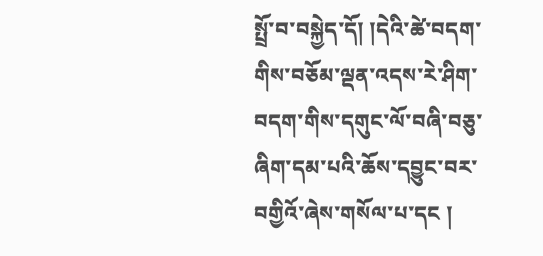སྤྲོ་བ་བསྐྱེད་དོ། །དེའི་ཚེ་བདག་གིས་བཅོམ་ལྡན་འདས་རེ་ཤིག་བདག་གིས་དགུང་ལོ་བཞི་བཅུ་ཞིག་དམ་པའི་ཆོས་དབྱུང་བར་བགྱིའོ་ཞེས་གསོལ་པ་དང །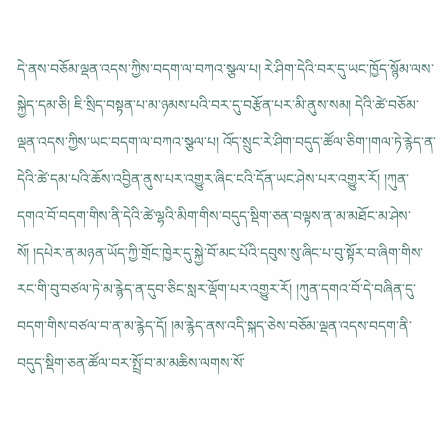དེ་ནས་བཅོམ་ལྡན་འདས་ཀྱིས་བདག་ལ་བཀའ་སྩལ་པ། རེ་ཤིག་དེའི་བར་དུ་ཡང་ཁྱོད་སྙོམ་ལས་སྐྱེད་དམ་ཅི། ཇི་སྲིད་བསྟན་པ་མ་ཉམས་པའི་བར་དུ་བརྩོན་པར་མི་ནུས་སམ། དེའི་ཚེ་བཅོམ་ལྡན་འདས་ཀྱིས་ཡང་བདག་ལ་བཀའ་སྩལ་པ། འོད་སྲུང་རེ་ཤིག་བདུད་ཚོལ་ཅིག་།གལ་ཏེ་རྙེད་ན་དེའི་ཚེ་དམ་པའི་ཆོས་འབྱིན་ནུས་པར་འགྱུར་ཞིང་ངའི་དོན་ཡང་ཤེས་པར་འགྱུར་རོ། །ཀུན་དགའ་བོ་བདག་གིས་ནི་དེའི་ཚེ་ལྷའི་མིག་གིས་བདུད་སྡིག་ཅན་བལྟས་ན་མ་མཐོང་མ་ཤེས་སོ། །དཔེར་ན་མཉན་ཡོད་ཀྱི་གྲོང་ཁྱེར་དུ་སྐྱེ་བོ་མང་པོའི་དབུས་སུ་ཞིང་པ་བུ་སྟོར་བ་ཞིག་གིས་རང་གི་བུ་བཙལ་ཏེ་མ་རྙེད་ན་དུབ་ཅིང་སླར་ལྡོག་པར་འགྱུར་རོ། །ཀུན་དགའ་བོ་དེ་བཞིན་དུ་བདག་གིས་བཙལ་བ་ན་མ་རྙེད་དོ། །མ་རྙེད་ནས་འདི་སྐད་ཅེས་བཅོམ་ལྡན་འདས་བདག་ནི་བདུད་སྡིག་ཅན་ཚོལ་བར་སྤྲོ་བ་མ་མཆིས་ལགས་སོ་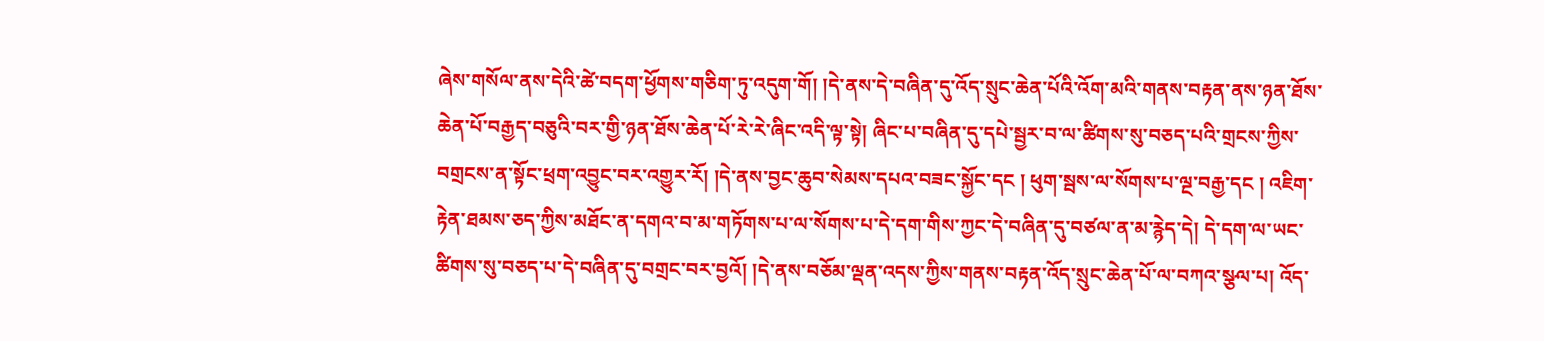ཞེས་གསོལ་ནས་དེའི་ཚེ་བདག་ཕྱོགས་གཅིག་ཏུ་འདུག་གོ། །དེ་ནས་དེ་བཞིན་དུ་འོད་སྲུང་ཆེན་པོའི་འོག་མའི་གནས་བརྟན་ནས་ཉན་ཐོས་ཆེན་པོ་བརྒྱད་བཅུའི་བར་གྱི་ཉན་ཐོས་ཆེན་པོ་རེ་རེ་ཞིང་འདི་ལྟ་སྟེ། ཞིང་པ་བཞིན་དུ་དཔེ་སྦྱར་བ་ལ་ཚིགས་སུ་བཅད་པའི་གྲངས་ཀྱིས་བགྲངས་ན་སྟོང་ཕྲག་འབྱུང་བར་འགྱུར་རོ། །དེ་ནས་བྱང་ཆུབ་སེམས་དཔའ་བཟང་སྐྱོང་དང ། ཕུག་སྦས་ལ་སོགས་པ་ལྔ་བརྒྱ་དང ། འཇིག་རྟེན་ཐམས་ཅད་ཀྱིས་མཐོང་ན་དགའ་བ་མ་གཏོགས་པ་ལ་སོགས་པ་དེ་དག་གིས་ཀྱང་དེ་བཞིན་དུ་བཙལ་ན་མ་རྙེད་དེ། དེ་དག་ལ་ཡང་ཚིགས་སུ་བཅད་པ་དེ་བཞིན་དུ་བགྲང་བར་བྱའོ། །དེ་ནས་བཅོམ་ལྡན་འདས་ཀྱིས་གནས་བརྟན་འོད་སྲུང་ཆེན་པོ་ལ་བཀའ་སྩལ་པ། འོད་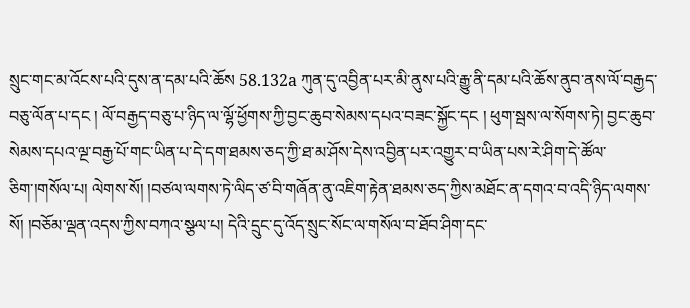སྲུང་གང་མ་འོངས་པའི་དུས་ན་དམ་པའི་ཆོས 58.132a ཀུན་དུ་འབྱིན་པར་མི་ནུས་པའི་རྒྱུ་ནི་དམ་པའི་ཆོས་ནུབ་ནས་ལོ་བརྒྱད་བཅུ་ལོན་པ་དང ། ལོ་བརྒྱད་བཅུ་པ་ཉིད་ལ་ལྷོ་ཕྱོགས་ཀྱི་བྱང་ཆུབ་སེམས་དཔའ་བཟང་སྐྱོང་དང ། ཕུག་སྦས་ལ་སོགས་ཏེ། བྱང་ཆུབ་སེམས་དཔའ་ལྔ་བརྒྱ་པོ་གང་ཡིན་པ་དེ་དག་ཐམས་ཅད་ཀྱི་ཐ་མ་ཤོས་དེས་འབྱིན་པར་འགྱུར་བ་ཡིན་པས་རེ་ཤིག་དེ་ཚོལ་ཅིག་།གསོལ་པ། ལེགས་སོ། །བཙལ་ལགས་ཏེ་ལིད་ཙ་བི་གཞོན་ནུ་འཇིག་རྟེན་ཐམས་ཅད་ཀྱིས་མཐོང་ན་དགའ་བ་འདི་ཉིད་ལགས་སོ། །བཅོམ་ལྡན་འདས་ཀྱིས་བཀའ་སྩལ་པ། དེའི་དྲུང་དུ་འོད་སྲུང་སོང་ལ་གསོལ་བ་ཐོབ་ཤིག་དང་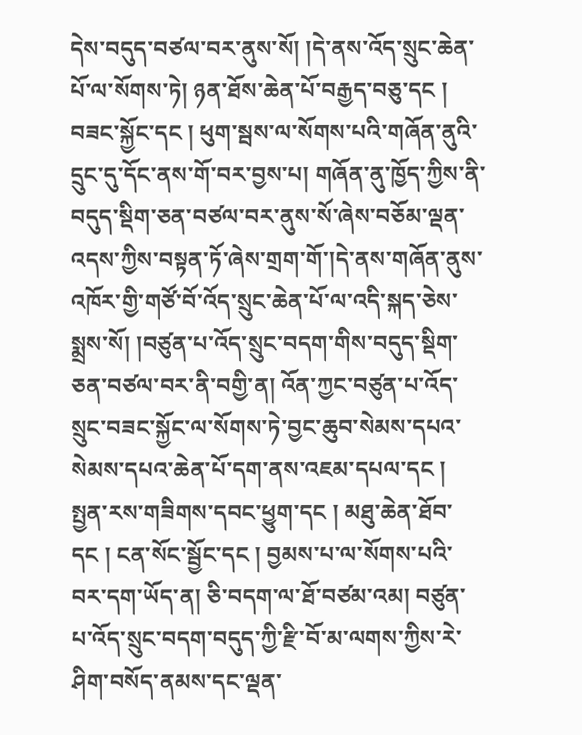དེས་བདུད་བཙལ་བར་ནུས་སོ། །དེ་ནས་འོད་སྲུང་ཆེན་པོ་ལ་སོགས་ཏེ། ཉན་ཐོས་ཆེན་པོ་བརྒྱད་བཅུ་དང ། བཟང་སྐྱོང་དང ། ཕུག་སྦས་ལ་སོགས་པའི་གཞོན་ནུའི་དྲུང་དུ་དོང་ནས་གོ་བར་བྱས་པ། གཞོན་ནུ་ཁྱོད་ཀྱིས་ནི་བདུད་སྡིག་ཅན་བཙལ་བར་ནུས་སོ་ཞེས་བཅོམ་ལྡན་འདས་ཀྱིས་བསྟན་ཏོ་ཞེས་གྲག་གོ་།དེ་ནས་གཞོན་ནུས་འཁོར་གྱི་གཙོ་བོ་འོད་སྲུང་ཆེན་པོ་ལ་འདི་སྐད་ཅེས་སྨྲས་སོ། །བཙུན་པ་འོད་སྲུང་བདག་གིས་བདུད་སྡིག་ཅན་བཙལ་བར་ནི་བགྱི་ན། འོན་ཀྱང་བཙུན་པ་འོད་སྲུང་བཟང་སྐྱོང་ལ་སོགས་ཏེ་བྱང་ཆུབ་སེམས་དཔའ་སེམས་དཔའ་ཆེན་པོ་དག་ནས་འཇམ་དཔལ་དང ། སྤྱན་རས་གཟིགས་དབང་ཕྱུག་དང ། མཐུ་ཆེན་ཐོབ་དང ། ངན་སོང་སྦྱོང་དང ། བྱམས་པ་ལ་སོགས་པའི་བར་དག་ཡོད་ན། ཅི་བདག་ལ་ཐོ་བཙམ་འམ། བཙུན་པ་འོད་སྲུང་བདག་བདུད་ཀྱི་རྫི་བོ་མ་ལགས་ཀྱིས་རེ་ཤིག་བསོད་ནམས་དང་ལྡན་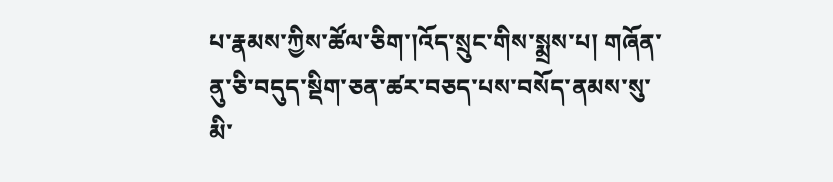པ་རྣམས་ཀྱིས་ཚོལ་ཅིག་།འོད་སྲུང་གིས་སྨྲས་པ། གཞོན་ནུ་ཅི་བདུད་སྡིག་ཅན་ཚར་བཅད་པས་བསོད་ནམས་སུ་མི་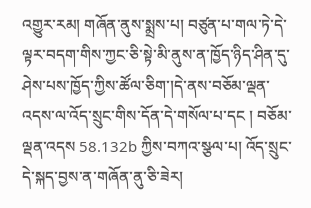འགྱུར་རམ། གཞོན་ནུས་སྨྲས་པ། བཙུན་པ་གལ་ཏེ་དེ་ལྟར་བདག་གིས་ཀྱང་ཅི་སྟེ་མི་ནུས་ན་ཁྱོད་ཉིད་ཤིན་དུ་ཤེས་པས་ཁྱོད་ཀྱིས་ཚོལ་ཅིག་།དེ་ནས་བཅོམ་ལྡན་འདས་ལ་འོད་སྲུང་གིས་དོན་དེ་གསོལ་པ་དང ། བཅོམ་ལྡན་འདས 58.132b ཀྱིས་བཀའ་སྩལ་པ། འོད་སྲུང་དེ་སྐད་བྱས་ན་གཞོན་ནུ་ཅི་ཟེར།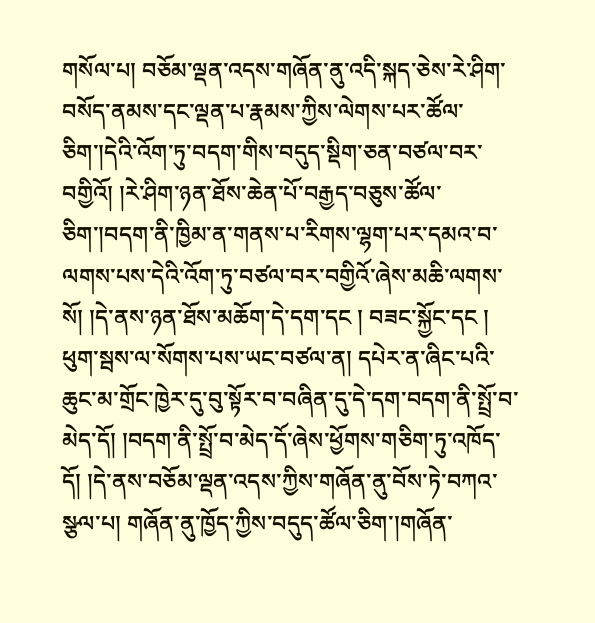གསོལ་པ། བཅོམ་ལྡན་འདས་གཞོན་ནུ་འདི་སྐད་ཅེས་རེ་ཤིག་བསོད་ནམས་དང་ལྡན་པ་རྣམས་ཀྱིས་ལེགས་པར་ཚོལ་ཅིག་།དེའི་འོག་ཏུ་བདག་གིས་བདུད་སྡིག་ཅན་བཙལ་བར་བགྱིའོ། །རེ་ཤིག་ཉན་ཐོས་ཆེན་པོ་བརྒྱད་བཅུས་ཚོལ་ཅིག་།བདག་ནི་ཁྱིམ་ན་གནས་པ་རིགས་ལྷག་པར་དམའ་བ་ལགས་པས་དེའི་འོག་ཏུ་བཙལ་བར་བགྱིའོ་ཞེས་མཆི་ལགས་སོ། །དེ་ནས་ཉན་ཐོས་མཆོག་དེ་དག་དང ། བཟང་སྐྱོང་དང ། ཕུག་སྦས་ལ་སོགས་པས་ཡང་བཙལ་ན། དཔེར་ན་ཞིང་པའི་ཆུང་མ་གྲོང་ཁྱེར་དུ་བུ་སྟོར་བ་བཞིན་དུ་དེ་དག་བདག་ནི་སྤྲོ་བ་མེད་དོ། །བདག་ནི་སྤྲོ་བ་མེད་དོ་ཞེས་ཕྱོགས་གཅིག་ཏུ་འཁོད་དོ། །དེ་ནས་བཅོམ་ལྡན་འདས་ཀྱིས་གཞོན་ནུ་བོས་ཏེ་བཀའ་སྩལ་པ། གཞོན་ནུ་ཁྱོད་ཀྱིས་བདུད་ཚོལ་ཅིག་།གཞོན་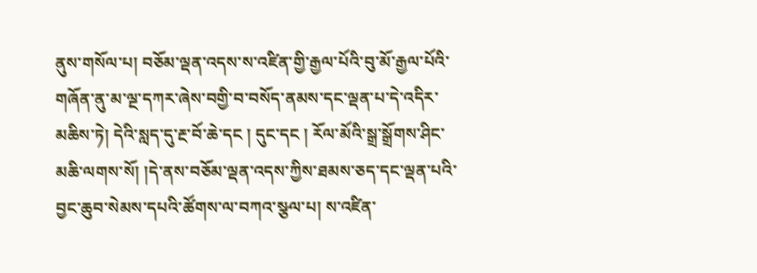ནུས་གསོལ་པ། བཅོམ་ལྡན་འདས་ས་འཛིན་གྱི་རྒྱལ་པོའི་བུ་མོ་རྒྱལ་པོའི་གཞོན་ནུ་མ་ལྔ་དཀར་ཞེས་བགྱི་བ་བསོད་ནམས་དང་ལྡན་པ་དེ་འདིར་མཆིས་ཏེ། དེའི་སླད་དུ་རྔ་བོ་ཆེ་དང ། དུང་དང ། རོལ་མོའི་སྒྲ་སྒྲོགས་ཤིང་མཆི་ལགས་སོ། །དེ་ནས་བཅོམ་ལྡན་འདས་ཀྱིས་ཐམས་ཅད་དང་ལྡན་པའི་བྱང་ཆུབ་སེམས་དཔའི་ཚོགས་ལ་བཀའ་སྩལ་པ། ས་འཛིན་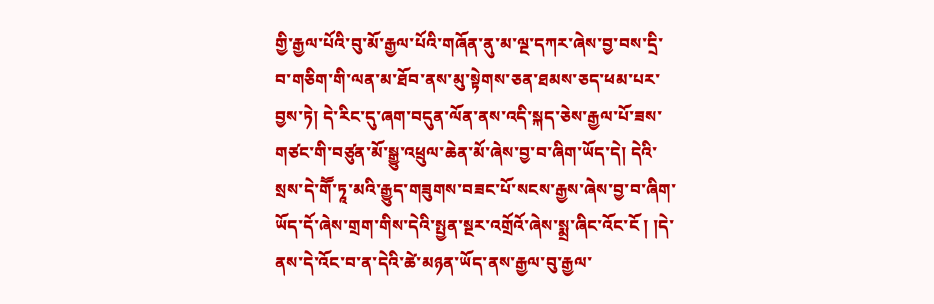གྱི་རྒྱལ་པོའི་བུ་མོ་རྒྱལ་པོའི་གཞོན་ནུ་མ་ལྔ་དཀར་ཞེས་བྱ་བས་དྲི་བ་གཅིག་གི་ལན་མ་ཐོབ་ནས་མུ་སྟེགས་ཅན་ཐམས་ཅད་ཕམ་པར་བྱས་ཏེ། དེ་རིང་དུ་ཞག་བདུན་ལོན་ནས་འདི་སྐད་ཅེས་རྒྱལ་པོ་ཟས་གཙང་གི་བཙུན་མོ་སྒྱུ་འཕྲུལ་ཆེན་མོ་ཞེས་བྱ་བ་ཞིག་ཡོད་དེ། དེའི་སྲས་དེ་གཽ་ཏཱ་མའི་རྒྱུད་གཟུགས་བཟང་པོ་སངས་རྒྱས་ཞེས་བྱ་བ་ཞིག་ཡོད་དོ་ཞེས་གྲག་གིས་དེའི་སྤྱན་སྔར་འགྲོའོ་ཞེས་སྨྲ་ཞིང་འོང་ངོ ། །དེ་ནས་དེ་འོང་བ་ན་དེའི་ཚེ་མཉན་ཡོད་ནས་རྒྱལ་བུ་རྒྱལ་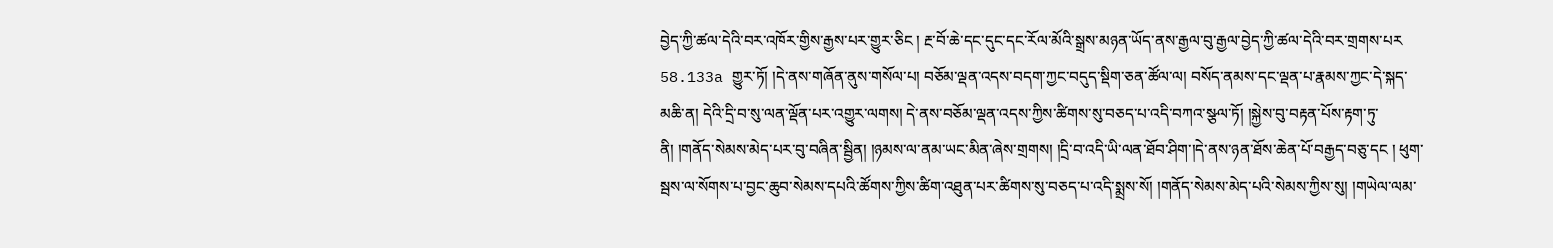བྱེད་ཀྱི་ཚལ་དེའི་བར་འཁོར་གྱིས་རྒྱས་པར་གྱུར་ཅིང ། རྔ་བོ་ཆེ་དང་དུང་དང་རོལ་མོའི་སྒྲས་མཉན་ཡོད་ནས་རྒྱལ་བུ་རྒྱལ་བྱེད་ཀྱི་ཚལ་དེའི་བར་གྲགས་པར 58.133a གྱུར་ཏོ། །དེ་ནས་གཞོན་ནུས་གསོལ་པ། བཅོམ་ལྡན་འདས་བདག་ཀྱང་བདུད་སྡིག་ཅན་ཚོལ་ལ། བསོད་ནམས་དང་ལྡན་པ་རྣམས་ཀྱང་དེ་སྐད་མཆི་ན། དེའི་དྲི་བ་སུ་ལན་ལྡོན་པར་འགྱུར་ལགས། དེ་ནས་བཅོམ་ལྡན་འདས་ཀྱིས་ཚིགས་སུ་བཅད་པ་འདི་བཀའ་སྩལ་ཏོ། །སྐྱེས་བུ་བརྟན་པོས་རྟག་ཏུ་ནི། །གནོད་སེམས་མེད་པར་བུ་བཞིན་སྦྱིན། །ཉམས་ལ་ནམ་ཡང་མིན་ཞེས་གྲགས། །དྲི་བ་འདི་ཡི་ལན་ཐོབ་ཤིག་།དེ་ནས་ཉན་ཐོས་ཆེན་པོ་བརྒྱད་བཅུ་དང ། ཕུག་སྦས་ལ་སོགས་པ་བྱང་ཆུབ་སེམས་དཔའི་ཚོགས་ཀྱིས་ཚིག་འཐུན་པར་ཚིགས་སུ་བཅད་པ་འདི་སྨྲས་སོ། །གནོད་སེམས་མེད་པའི་སེམས་ཀྱིས་སུ། །གཡེལ་ལམ་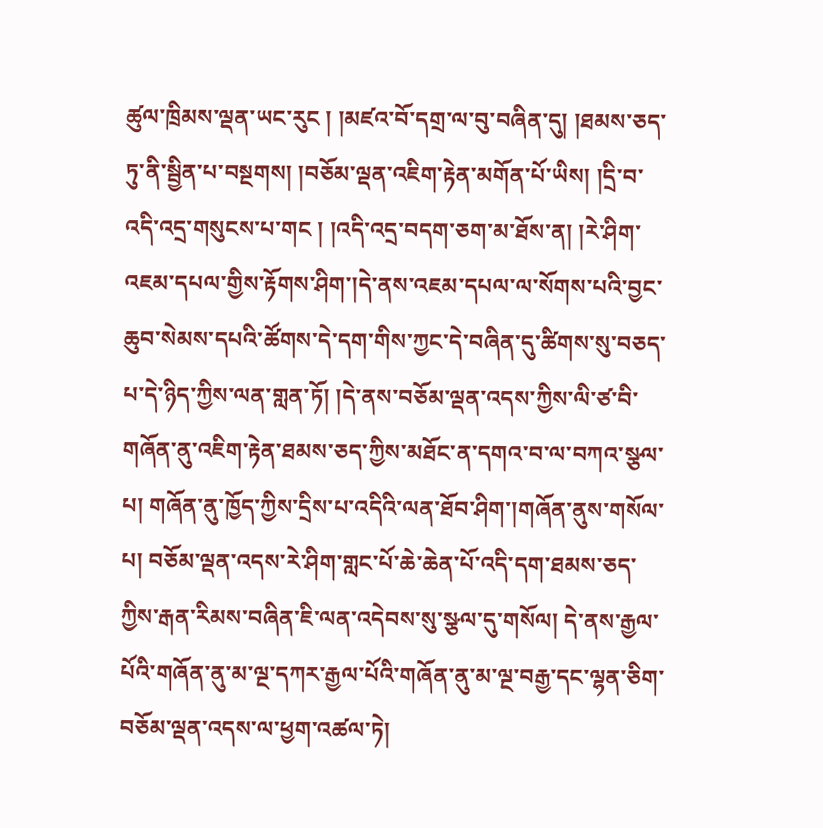ཚུལ་ཁྲིམས་ལྡན་ཡང་རུང ། །མཛའ་བོ་དགྲ་ལ་བུ་བཞིན་དུ། །ཐམས་ཅད་ཏུ་ནི་སྦྱིན་པ་བསྔགས། །བཅོམ་ལྡན་འཇིག་རྟེན་མགོན་པོ་ཡིས། །དྲི་བ་འདི་འདྲ་གསུངས་པ་གང ། །འདི་འདྲ་བདག་ཅག་མ་ཐོས་ན། །རེ་ཤིག་འཇམ་དཔལ་གྱིས་རྟོགས་ཤིག་།དེ་ནས་འཇམ་དཔལ་ལ་སོགས་པའི་བྱང་ཆུབ་སེམས་དཔའི་ཚོགས་དེ་དག་གིས་ཀྱང་དེ་བཞིན་དུ་ཚིགས་སུ་བཅད་པ་དེ་ཉིད་ཀྱིས་ལན་གླན་ཏོ། །དེ་ནས་བཅོམ་ལྡན་འདས་ཀྱིས་ལི་ཙ་བི་གཞོན་ནུ་འཇིག་རྟེན་ཐམས་ཅད་ཀྱིས་མཐོང་ན་དགའ་བ་ལ་བཀའ་སྩལ་པ། གཞོན་ནུ་ཁྱོད་ཀྱིས་དྲིས་པ་འདིའི་ལན་ཐོབ་ཤིག་།གཞོན་ནུས་གསོལ་པ། བཅོམ་ལྡན་འདས་རེ་ཤིག་གླང་པོ་ཆེ་ཆེན་པོ་འདི་དག་ཐམས་ཅད་ཀྱིས་རྒན་རིམས་བཞིན་ཇི་ལན་འདེབས་སུ་སྩལ་དུ་གསོལ། དེ་ནས་རྒྱལ་པོའི་གཞོན་ནུ་མ་ལྔ་དཀར་རྒྱལ་པོའི་གཞོན་ནུ་མ་ལྔ་བརྒྱ་དང་ལྷན་ཅིག་བཅོམ་ལྡན་འདས་ལ་ཕྱག་འཚལ་ཏེ།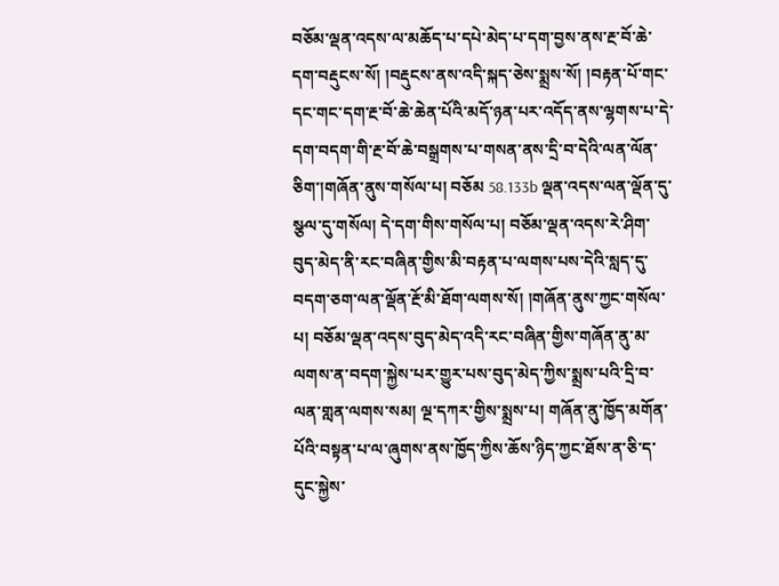བཅོམ་ལྡན་འདས་ལ་མཆོད་པ་དཔེ་མེད་པ་དག་བྱས་ནས་རྔ་བོ་ཆེ་དག་བརྡུངས་སོ། །བརྡུངས་ནས་འདི་སྐད་ཅེས་སྨྲས་སོ། །བརྟན་པོ་གང་དང་གང་དག་རྔ་བོ་ཆེ་ཆེན་པོའི་མདོ་ཉན་པར་འདོད་ནས་ལྷགས་པ་དེ་དག་བདག་གི་རྔ་བོ་ཆེ་བསྒྲགས་པ་གསན་ནས་དྲི་བ་དེའི་ལན་ལོན་ཅིག་།གཞོན་ནུས་གསོལ་པ། བཅོམ 58.133b ལྡན་འདས་ལན་ལྡོན་དུ་སྩལ་དུ་གསོལ། དེ་དག་གིས་གསོལ་པ། བཅོམ་ལྡན་འདས་རེ་ཤིག་བུད་མེད་ནི་རང་བཞིན་གྱིས་མི་བརྟན་པ་ལགས་པས་དེའི་སླད་དུ་བདག་ཅག་ལན་ལྡོན་རྔོ་མི་ཐོག་ལགས་སོ། །གཞོན་ནུས་ཀྱང་གསོལ་པ། བཅོམ་ལྡན་འདས་བུད་མེད་འདི་རང་བཞིན་གྱིས་གཞོན་ནུ་མ་ལགས་ན་བདག་སྐྱེས་པར་གྱུར་པས་བུད་མེད་ཀྱིས་སྨྲས་པའི་དྲི་བ་ལན་གླན་ལགས་སམ། ལྔ་དཀར་གྱིས་སྨྲས་པ། གཞོན་ནུ་ཁྱོད་མགོན་པོའི་བསྟན་པ་ལ་ཞུགས་ནས་ཁྱོད་ཀྱིས་ཆོས་ཉིད་ཀྱང་ཐོས་ན་ཅི་ད་དུང་སྐྱེས་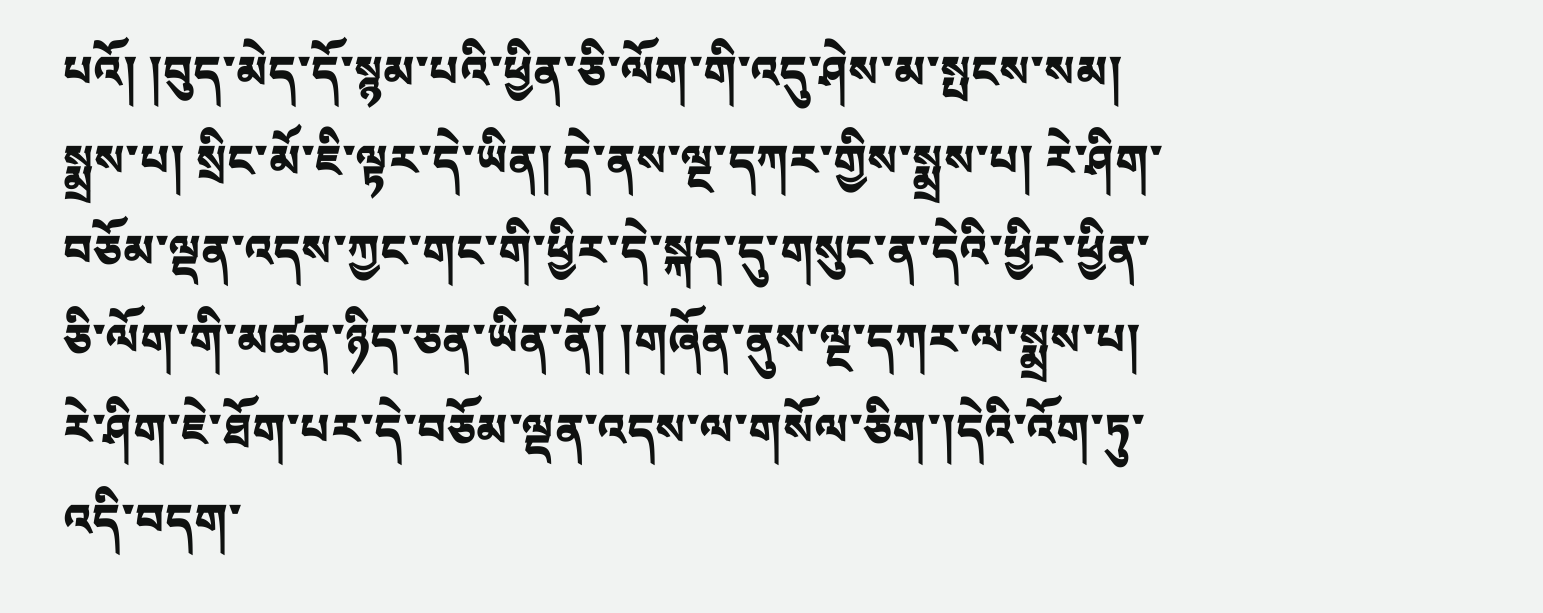པའོ། །བུད་མེད་དོ་སྙམ་པའི་ཕྱིན་ཅི་ལོག་གི་འདུ་ཤེས་མ་སྤངས་སམ། སྨྲས་པ། སྲིང་མོ་ཇི་ལྟར་དེ་ཡིན། དེ་ནས་ལྔ་དཀར་གྱིས་སྨྲས་པ། རེ་ཤིག་བཅོམ་ལྡན་འདས་ཀྱང་གང་གི་ཕྱིར་དེ་སྐད་དུ་གསུང་ན་དེའི་ཕྱིར་ཕྱིན་ཅི་ལོག་གི་མཚན་ཉིད་ཅན་ཡིན་ནོ། །གཞོན་ནུས་ལྔ་དཀར་ལ་སྨྲས་པ། རེ་ཤིག་ཇེ་ཐོག་པར་དེ་བཅོམ་ལྡན་འདས་ལ་གསོལ་ཅིག་།དེའི་འོག་ཏུ་འདི་བདག་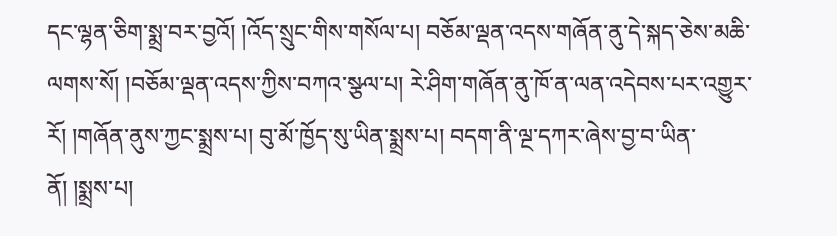དང་ལྷན་ཅིག་སྨྲ་བར་བྱའོ། །འོད་སྲུང་གིས་གསོལ་པ། བཅོམ་ལྡན་འདས་གཞོན་ནུ་དེ་སྐད་ཅེས་མཆི་ལགས་སོ། །བཅོམ་ལྡན་འདས་ཀྱིས་བཀའ་སྩལ་པ། རེ་ཤིག་གཞོན་ནུ་ཁོ་ན་ལན་འདེབས་པར་འགྱུར་རོ། །གཞོན་ནུས་ཀྱང་སྨྲས་པ། བུ་མོ་ཁྱོད་སུ་ཡིན་སྨྲས་པ། བདག་ནི་ལྔ་དཀར་ཞེས་བྱ་བ་ཡིན་ནོ། །སྨྲས་པ།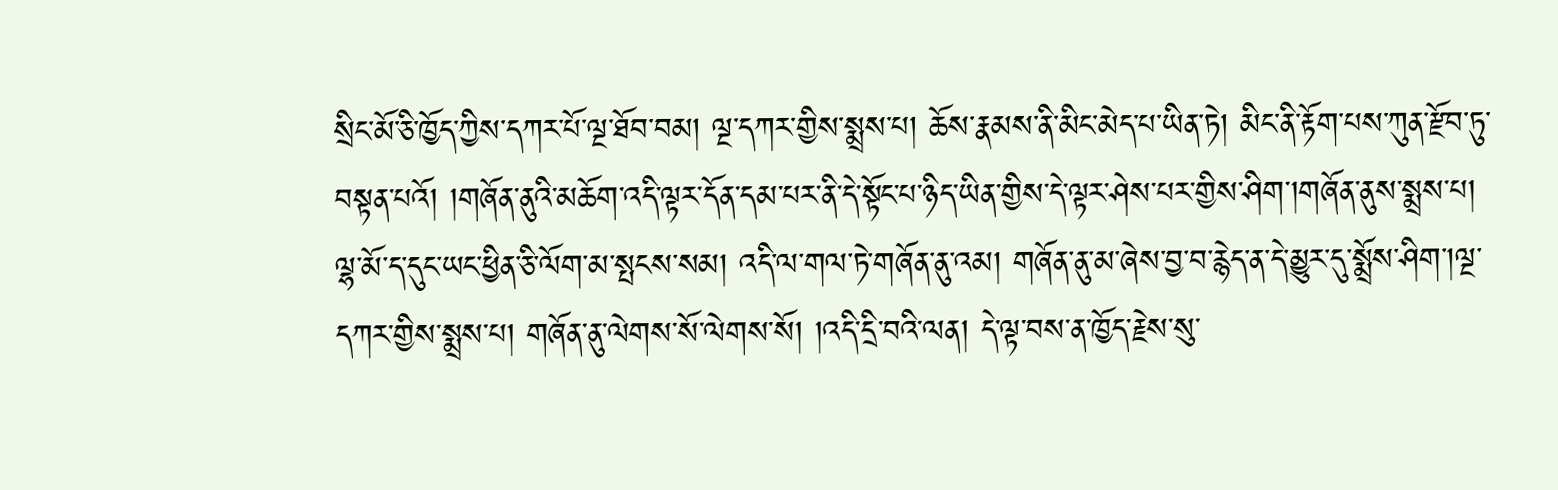སྲིང་མོ་ཅི་ཁྱོད་ཀྱིས་དཀར་པོ་ལྔ་ཐོབ་བམ། ལྔ་དཀར་གྱིས་སྨྲས་པ། ཆོས་རྣམས་ནི་མིང་མེད་པ་ཡིན་ཏེ། མིང་ནི་རྟོག་པས་ཀུན་རྫོབ་ཏུ་བསྟན་པའོ། །གཞོན་ནུའི་མཆོག་འདི་ལྟར་དོན་དམ་པར་ནི་དེ་སྟོང་པ་ཉིད་ཡིན་གྱིས་དེ་ལྟར་ཤེས་པར་གྱིས་ཤིག་།གཞོན་ནུས་སྨྲས་པ། ལྷ་མོ་ད་དུང་ཡང་ཕྱིན་ཅི་ལོག་མ་སྤངས་སམ། འདི་ལ་གལ་ཏེ་གཞོན་ནུ་འམ། གཞོན་ནུ་མ་ཞེས་བྱ་བ་རྙེད་ན་དེ་མྱུར་དུ་སྨྲོས་ཤིག་།ལྔ་དཀར་གྱིས་སྨྲས་པ། གཞོན་ནུ་ལེགས་སོ་ལེགས་སོ། །འདི་དྲི་བའི་ལན། དེ་ལྟ་བས་ན་ཁྱོད་རྗེས་སུ་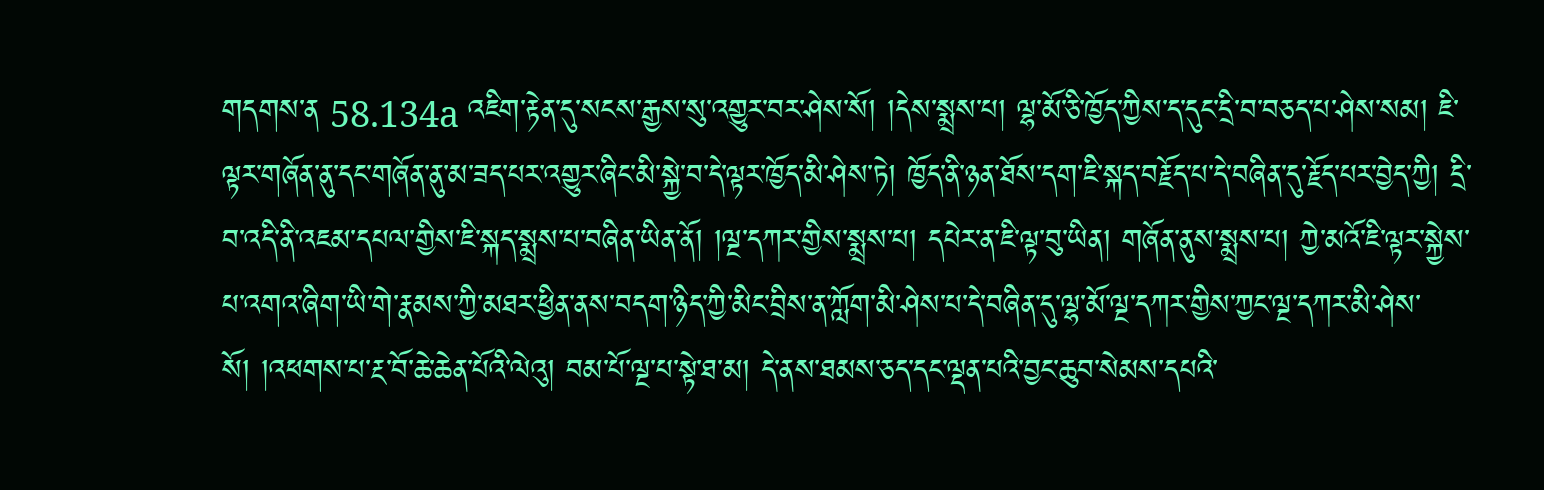གདགས་ན 58.134a འཇིག་རྟེན་དུ་སངས་རྒྱས་སུ་འགྱུར་བར་ཤེས་སོ། །དེས་སྨྲས་པ། ལྷ་མོ་ཅི་ཁྱོད་ཀྱིས་ད་དུང་དྲི་བ་བཅད་པ་ཤེས་སམ། ཇི་ལྟར་གཞོན་ནུ་དང་གཞོན་ནུ་མ་ཟད་པར་འགྱུར་ཞིང་མི་སྐྱེ་བ་དེ་ལྟར་ཁྱོད་མི་ཤེས་ཏེ། ཁྱོད་ནི་ཉན་ཐོས་དག་ཇི་སྐད་བརྗོད་པ་དེ་བཞིན་དུ་རྗོད་པར་བྱེད་ཀྱི། དྲི་བ་འདི་ནི་འཇམ་དཔལ་གྱིས་ཇི་སྐད་སྨྲས་པ་བཞིན་ཡིན་ནོ། །ལྔ་དཀར་གྱིས་སྨྲས་པ། དཔེར་ན་ཇི་ལྟ་བུ་ཡིན། གཞོན་ནུས་སྨྲས་པ། ཀྱེ་མའོ་ཇི་ལྟར་སྐྱེས་པ་འགའ་ཞིག་ཡི་གེ་རྣམས་ཀྱི་མཐར་ཕྱིན་ནས་བདག་ཉིད་ཀྱི་མིང་བྲིས་ན་ཀློག་མི་ཤེས་པ་དེ་བཞིན་དུ་ལྷ་མོ་ལྔ་དཀར་གྱིས་ཀྱང་ལྔ་དཀར་མི་ཤེས་སོ། །འཕགས་པ་རྔ་བོ་ཆེ་ཆེན་པོའི་ལེའུ། བམ་པོ་ལྔ་པ་སྟེ་ཐ་མ། དེ་ནས་ཐམས་ཅད་དང་ལྡན་པའི་བྱང་ཆུབ་སེམས་དཔའི་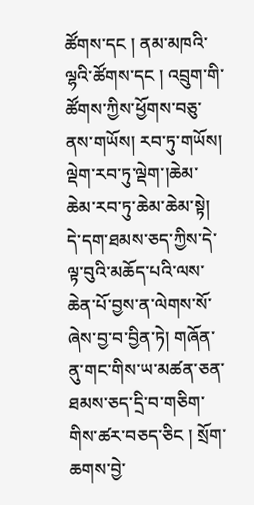ཚོགས་དང ། ནམ་མཁའི་ལྷའི་ཚོགས་དང ། འབྲུག་གི་ཚོགས་ཀྱིས་ཕྱོགས་བཅུ་ནས་གཡོས། རབ་ཏུ་གཡོས། ལྡེག་རབ་ཏུ་ལྡེག་།ཆེམ་ཆེམ་རབ་ཏུ་ཆེམ་ཆེམ་སྟེ། དེ་དག་ཐམས་ཅད་ཀྱིས་དེ་ལྟ་བུའི་མཆོད་པའི་ལས་ཆེན་པོ་བྱས་ན་ལེགས་སོ་ཞེས་བྱ་བ་བྱིན་ཏེ། གཞོན་ནུ་གང་གིས་ཡ་མཚན་ཅན་ཐམས་ཅད་དྲི་བ་གཅིག་གིས་ཚར་བཅད་ཅིང ། སྲོག་ཆགས་བྱེ་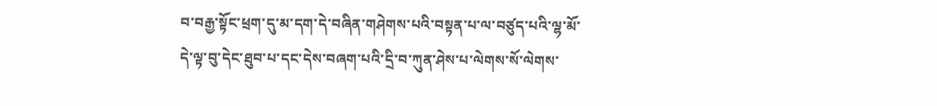བ་བརྒྱ་སྟོང་ཕྲག་དུ་མ་དག་དེ་བཞིན་གཤེགས་པའི་བསྟན་པ་ལ་བཙུད་པའི་ལྷ་མོ་དེ་ལྟ་བུ་དེང་ཐུབ་པ་དང་དེས་བཞག་པའི་དྲི་བ་ཀུན་ཤེས་པ་ལེགས་སོ་ལེགས་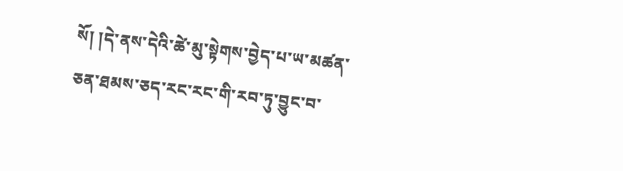སོ། །དེ་ནས་དེའི་ཚེ་མུ་སྟེགས་བྱེད་པ་ཡ་མཚན་ཅན་ཐམས་ཅད་རང་རང་གི་རབ་ཏུ་བྱུང་བ་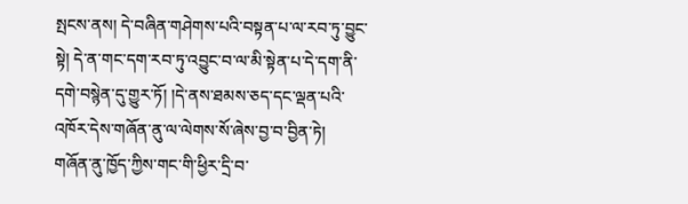སྤངས་ནས། དེ་བཞིན་གཤེགས་པའི་བསྟན་པ་ལ་རབ་ཏུ་བྱུང་སྟེ། དེ་ན་གང་དག་རབ་ཏུ་འབྱུང་བ་ལ་མི་སྟེན་པ་དེ་དག་ནི་དགེ་བསྙེན་དུ་གྱུར་ཏོ། །དེ་ནས་ཐམས་ཅད་དང་ལྡན་པའི་འཁོར་དེས་གཞོན་ནུ་ལ་ལེགས་སོ་ཞེས་བྱ་བ་བྱིན་ཏེ། གཞོན་ནུ་ཁྱོད་ཀྱིས་གང་གི་ཕྱིར་དྲི་བ་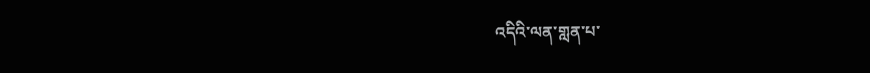འདིའི་ལན་གླན་པ་